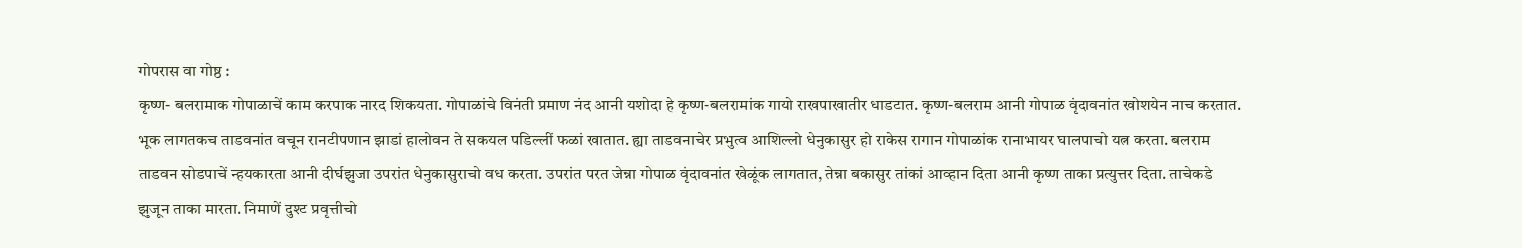गोपरास वा गोष्ठ :
कृष्ण- बलरामाक गोपाळाचें काम करपाक नारद शिकयता. गोपाळांचे विनंती प्रमाण नंद आनी यशोदा हे कृष्ण-बलरामांक गायो राखपाखातीर धाडटात. कृष्ण-बलराम आनी गोपाळ वृंदावनांत खोशयेन नाच करतात. भूक लागतकच ताडवनांत वचून रानटीपणान झाडां हालोवन ते सकयल पडिल्लीं फळां खातात. ह्या ताडवनाचेर प्रभुत्व आशिल्लो धेनुकासुर हो राकेस रागान गोपाळांक रानाभायर घालपाचो यत्न करता. बलराम ताडवन सोडपाचें न्हयकारता आनी दीर्घझुजा उपरांत धेनुकासुराचो वध करता. उपरांत परत जेन्ना गोपाळ वृंदावनांत खेळूंक लागतात, तेन्ना बकासुर तांकां आव्हान दिता आनी कृष्ण ताका प्रत्युत्तर दिता. ताचेकडे झुजून ताका मारता. निमाणें दुश्ट प्रवृत्तीचो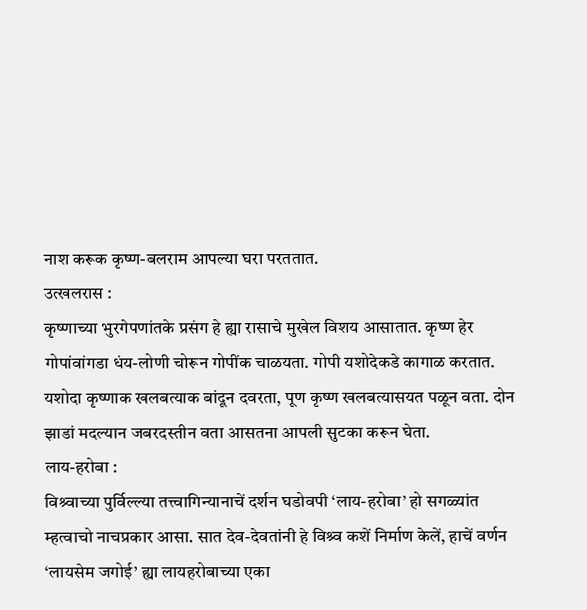नाश करूक कृष्ण-बलराम आपल्या घरा परततात.
उत्खलरास :
कृष्णाच्या भुरगेपणांतके प्रसंग हे ह्या रासाचे मुखेल विशय आसातात. कृष्ण हेर गोपांवांगडा धंय-लोणी चोरून गोपींक चाळयता. गोपी यशोदेकडे कागाळ करतात. यशोदा कृष्णाक खलबत्याक बांदून दवरता, पूण कृष्ण खलबत्यासयत पळून वता. दोन झाडां मदल्यान जबरदस्तीन वता आसतना आपली सुटका करून घेता.
लाय-हरोबा :
विश्र्वाच्या पुर्विल्ल्या तत्त्वागिन्यानाचें दर्शन घडोवपी ‘लाय-हरोबा’ हो सगळ्यांत म्हत्वाचो नाचप्रकार आसा. सात देव-देवतांनी हे विश्र्व कशें निर्माण केलें, हाचें वर्णन ‘लायसेम जगोई’ ह्या लायहरोबाच्या एका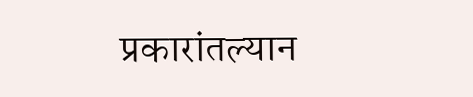प्रकारांतल्यान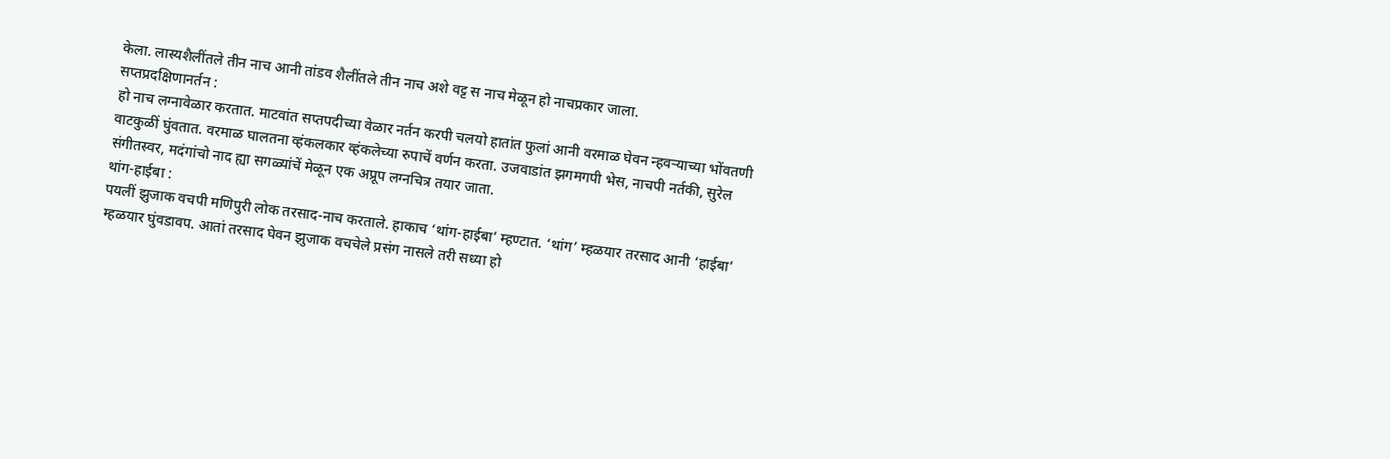केला. लास्यशैलींतले तीन नाच आनी तांडव शैलींतले तीन नाच अशे वट्ट स नाच मेळून हो नाचप्रकार जाला.
सप्तप्रदक्षिणानर्तन :
हो नाच लग्नावेळार करतात. माटवांत सप्तपदीच्या वेळार नर्तन करपी चलयो हातांत फुलां आनी वरमाळ घेवन न्हवऱ्याच्या भोंवतणी वाटकुळीं घुंवतात. वरमाळ घालतना व्हंकलकार व्हंकलेच्या रुपाचें वर्णन करता. उजवाडांत झगमगपी भेस, नाचपी नर्तकी, सुरेल संगीतस्वर, मदंगांचो नाद ह्या सगळ्यांचें मेळून एक अप्रूप लग्नचित्र तयार जाता.
थांग-हाईबा :
पयलीं झुजाक वचपी मणिपुरी लोक तरसाद-नाच करताले. हाकाच ‘थांग-हाईबा’ म्हण्टात. ‘थांग’ म्हळयार तरसाद आनी ‘हाईबा’ म्हळयार घुंवडावप. आतां तरसाद घेवन झुजाक वचचेले प्रसंग नासले तरी सध्या हो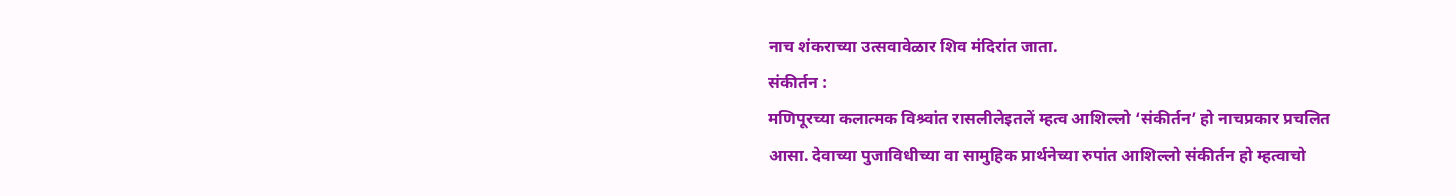नाच शंकराच्या उत्सवावेळार शिव मंदिरांत जाता.
संकीर्तन :
मणिपूरच्या कलात्मक विश्र्वांत रासलीलेइतलें म्हत्व आशिल्लो ‘संकीर्तन’ हो नाचप्रकार प्रचलित आसा. देवाच्या पुजाविधीच्या वा सामुहिक प्रार्थनेच्या रुपांत आशिल्लो संकीर्तन हो म्हत्वाचो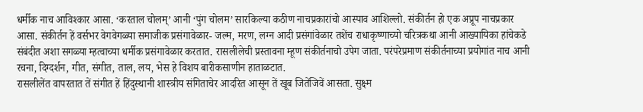धर्मीक नाच आविश्कार आसा. ‘करताल चोलम्’ आनी ‘पुंग चोलम’ सारकिल्या कठीण नाचप्रकारांचो आस्पाव आशिल्लो. संकीर्तन हो एक अप्रूप नाचप्रकार आसा. संकीर्तन हें वर्सभर वेगवेगळ्या समाजीक प्रसंगावेळार- जल्म, मरण, लग्न आदी प्रसंगांवेळार तशेंच राधाकृष्णाच्यो चरित्रकथा आनी आख्यायिका हांचेकडे संबंदीत अशा सगळ्या म्हत्वाच्या धर्मीक प्रसंगावेळार करतात. रासलीलेची प्रस्तावना म्हूण संकीर्तनाचो उपेग जाता. परंपरेप्रमाण संकीर्तनाच्या प्रयोगांत नाच आनी रचना, दिग्दर्शन, गीत, संगीत, ताल, लय, भेस हे विशय बारीकसाणीन हाताळटात.
रासलीलेंत वापरतात तें संगीत हें हिंदुस्थानी शास्त्रीय संगिताचेर आदरित आसून तें खूब जितेंजिवें आसता. सुक्ष्म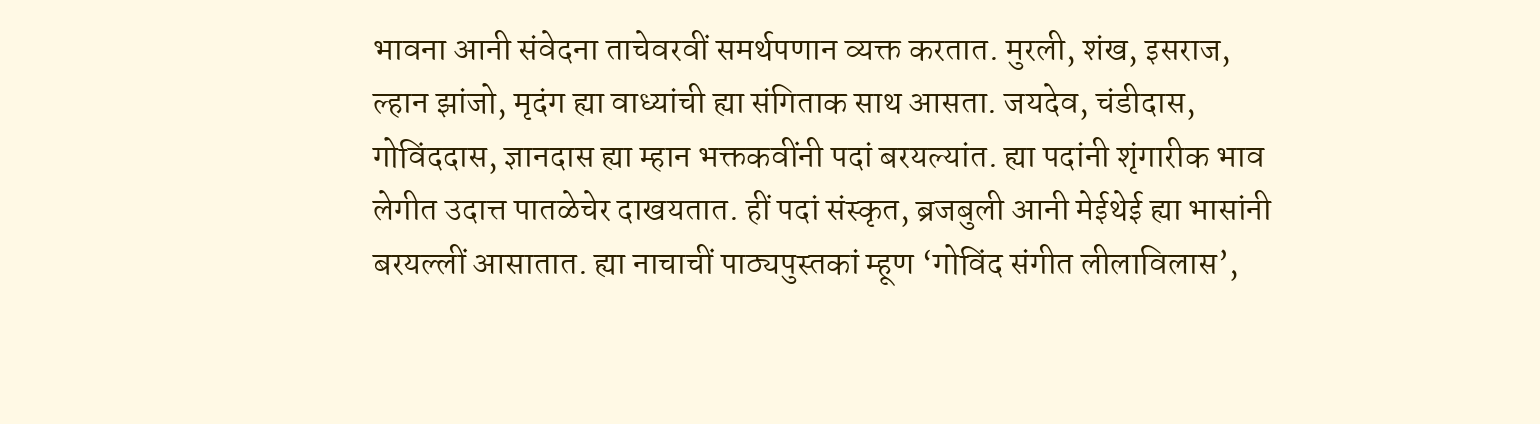भावना आनी संवेदना ताचेवरवीं समर्थपणान व्यक्त करतात. मुरली, शंख, इसराज, ल्हान झांजो, मृदंग ह्या वाध्यांची ह्या संगिताक साथ आसता. जयदेव, चंडीदास, गोविंददास, ज्ञानदास ह्या म्हान भक्तकवींनी पदां बरयल्यांत. ह्या पदांनी शृंगारीक भाव लेगीत उदात्त पातळेचेर दाखयतात. हीं पदां संस्कृत, ब्रजबुली आनी मेईथेई ह्या भासांनी बरयल्लीं आसातात. ह्या नाचाचीं पाठ्यपुस्तकां म्हूण ‘गोविंद संगीत लीलाविलास’,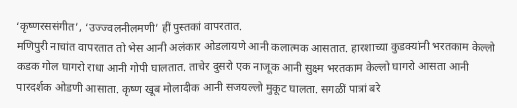‘कृष्णरससंगीत’, ‘उज्ज्वलनीलमणी’ हीं पुस्तकां वापरतात.
मणिपुरी नाचांत वापरतात तो भेस आनी अलंकार ओडलायणे आनी कलात्मक आसतात. हारशाच्या कुडक्यांनी भरतकाम केल्लो कडक गोल घागरो राधा आनी गोपी घालतात. ताचेर दुसरो एक नाजूक आनी सुक्ष्म भरतकाम केल्लो घागरो आसता आनी पारदर्शक ओडणी आसाता. कृष्ण खूब मोलादीक आनी सजयल्लो मुकूट घालता. सगळीं पात्रां बरे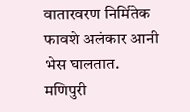वातारवरण निर्मितेक फावशे अलंकार आनी भेस घालतात.
मणिपुरी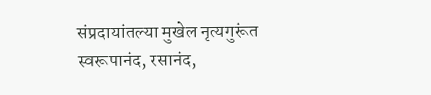संप्रदायांतल्या मुखेल नृत्यगुरूंत स्वरूपानंद, रसानंद,